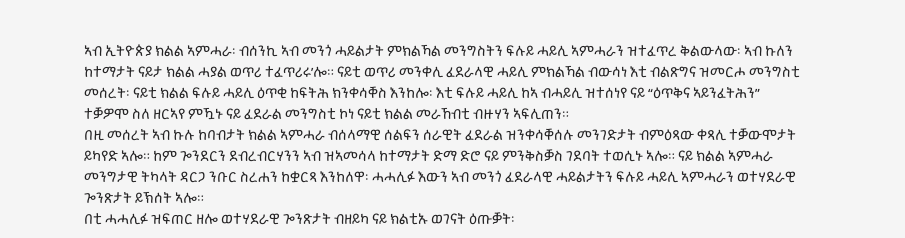ኣብ ኢትዮጵያ ክልል ኣምሓራ፡ ብሰንኪ ኣብ መንጎ ሓይልታት ምክልኻል መንግስትን ፍሉይ ሓይሊ ኣምሓራን ዝተፈጥረ ቅልውላው፡ ኣብ ኩለን ከተማታት ናይታ ክልል ሓያል ወጥሪ ተፈጥሪሩ’ሎ። ናይቲ ወጥሪ መንቀሊ ፈደራላዊ ሓይሊ ምክልኻል ብውሳነ እቲ ብልጽግና ዝመርሖ መንግስቲ መሰረት፡ ናይቲ ክልል ፍሉይ ሓይሊ ዕጥቂ ከፍትሕ ክንቀሳቐስ እንከሎ፡ እቲ ፍሉይ ሓይሊ ከኣ ብሓይሊ ዝተሰነየ ናይ “ዕጥቅና ኣይንፈትሕን” ተቓዎሞ ስለ ዘርኣየ ምዃኑ ናይ ፈደራል መንግስቲ ኮነ ናይቲ ክልል መራኸብቲ ብዙሃን ኣፍሊጠን።
በዚ መሰረት ኣብ ኩሉ ከባብታት ክልል ኣምሓራ ብሰላማዊ ሰልፍን ሰራዊት ፈደራል ዝንቀሳቐሰሉ መንገድታት ብምዕጻው ቀጻሊ ተቓውሞታት ይካየድ ኣሎ። ከም ጐንደርን ደብረብርሃንን ኣብ ዝኣመሳላ ከተማታት ድማ ድሮ ናይ ምንቅስቓስ ገደባት ተወሲኑ ኣሎ። ናይ ክልል ኣምሓራ መንግታዊ ትካላት ዳርጋ ንቡር ስረሐን ከቋርጻ እንከለዋ፡ ሓሓሊፉ እውን ኣብ መንጎ ፈደራላዊ ሓይልታትን ፍሉይ ሓይሊ ኣምሓራን ወተሃደራዊ ጐንጽታት ይኽሰት ኣሎ።
በቲ ሓሓሊፉ ዝፍጠር ዘሎ ወተሃደራዊ ጐንጽታት ብዘይካ ናይ ክልቲኡ ወገናት ዕጡቓት፡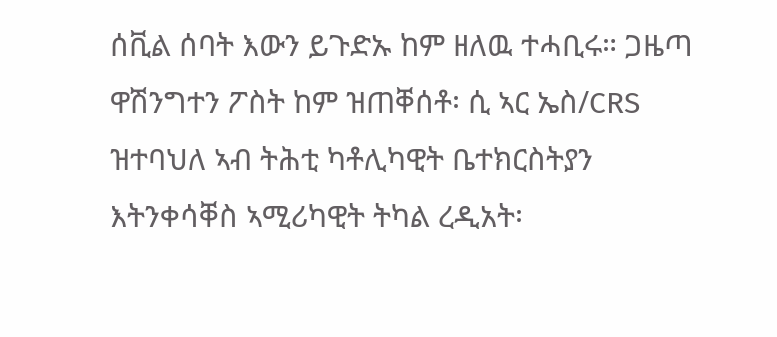ሰቪል ሰባት እውን ይጉድኡ ከም ዘለዉ ተሓቢሩ። ጋዜጣ ዋሽንግተን ፖስት ከም ዝጠቐሰቶ፡ ሲ ኣር ኤስ/CRS ዝተባህለ ኣብ ትሕቲ ካቶሊካዊት ቤተክርስትያን እትንቀሳቐስ ኣሚሪካዊት ትካል ረዲአት፡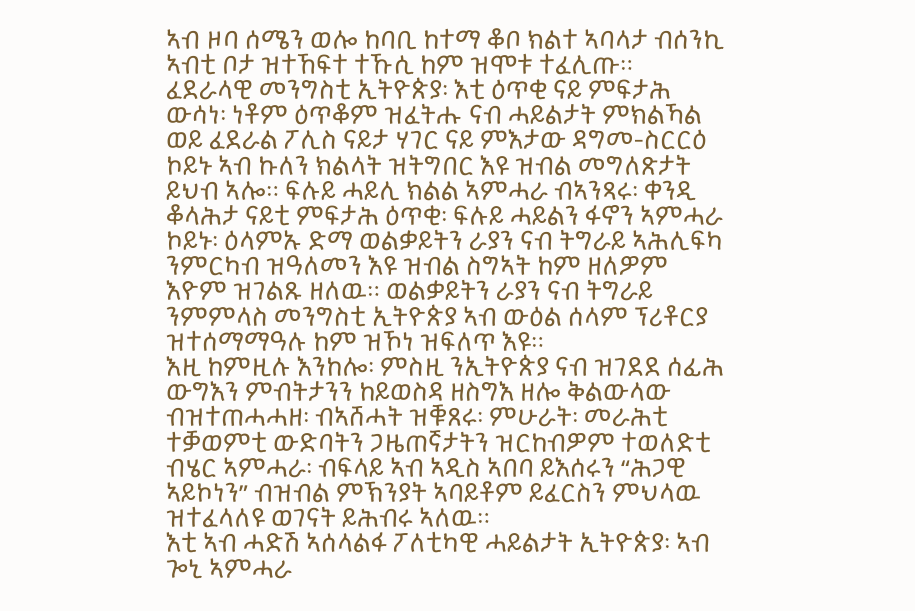ኣብ ዞባ ሰሜን ወሎ ከባቢ ከተማ ቆቦ ክልተ ኣባላታ ብሰንኪ ኣብቲ ቦታ ዝተኸፍተ ተኹሲ ከም ዝሞቱ ተፈሊጡ።
ፈደራላዊ መንግስቲ ኢትዮጵያ፡ እቲ ዕጥቂ ናይ ምፍታሕ ውሳነ፡ ነቶም ዕጥቆም ዝፈትሑ ናብ ሓይልታት ምክልኻል ወይ ፈደራል ፖሊስ ናይታ ሃገር ናይ ምእታው ዳግመ-ስርርዕ ኮይኑ ኣብ ኩለን ክልላት ዝትግበር እዩ ዝብል መግለጽታት ይህብ ኣሎ። ፍሉይ ሓይሊ ክልል ኣምሓራ ብኣንጻሩ፡ ቀንዲ ቆላሕታ ናይቲ ምፍታሕ ዕጥቂ፡ ፍሉይ ሓይልን ፋኖን ኣምሓራ ኮይኑ፡ ዕላምኡ ድማ ወልቃይትን ራያን ናብ ትግራይ ኣሕሊፍካ ንምርካብ ዝዓለመን እዩ ዝብል ስግኣት ከም ዘለዎም እዮም ዝገልጹ ዘለዉ። ወልቃይትን ራያን ናብ ትግራይ ንምምላስ መንግስቲ ኢትዮጵያ ኣብ ውዕል ሰላም ፕሪቶርያ ዝተሰማማዓሉ ከም ዝኾነ ዝፍለጥ እዩ።
እዚ ከምዚሉ እንከሎ፡ ምስዚ ንኢትዮጵያ ናብ ዝገደደ ሰፊሕ ውግእን ምብትታንን ከይወስዳ ዘስግእ ዘሎ ቅልውላው ብዝተጠሓሓዘ፡ ብኣሸሓት ዝቑጸሩ፡ ምሁራት፡ መራሕቲ ተቓወምቲ ውድባትን ጋዜጠኛታትን ዝርከብዎም ተወለድቲ ብሄር ኣምሓራ፡ ብፍላይ ኣብ ኣዲስ ኣበባ ይእሰሩን “ሕጋዊ ኣይኮነን” ብዝብል ምኽንያት ኣባይቶም ይፈርስን ምህላዉ ዝተፈላለዩ ወገናት ይሕብሩ ኣለዉ።
እቲ ኣብ ሓድሽ ኣሰላልፋ ፖለቲካዊ ሓይልታት ኢትዮጵያ፡ ኣብ ጐኒ ኣምሓራ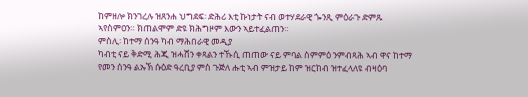ከምዘሎ ክንገረሉ ዝጸንሐ ህግደፍ፡ ድሕሪ እቲ ኩነታት ናብ ወተሃደራዊ ጐንጺ ምዕራጉ ድምጹ ኣየስምዐን። ክጠልሞም ድዩ ክሕግዞም እውን ኣይተፈልጠን።
ምስሊ፡ ከተማ ሰንዓ ካብ ማሕበራዊ መዲያ
ካብቲ ናይ ቅድሚ ሕጂ ዝሓሸን ቀጻልን ተኹሲ ጠጠው ናይ ምባል ስምምዕ ንምብጻሕ ኣብ ዋና ከተማ የመን ሰንዓ ልኡኽ ሱዕድ ዓረቢያ ምስ ጉጅለ ሑቲ ኣብ ምዝታይ ከም ዝርከብ ዝተፈላለዩ ብዛዕባ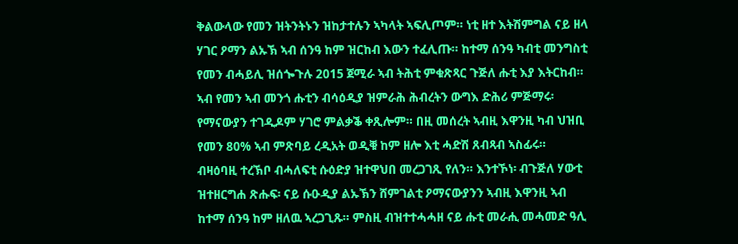ቅልውላው የመን ዝትንትኑን ዝከታተሉን ኣካላት ኣፍሊጦም። ነቲ ዘተ እትሽምግል ናይ ዘላ ሃገር ዖማን ልኡኽ ኣብ ሰንዓ ከም ዝርከብ እውን ተፈሊጡ። ከተማ ሰንዓ ካብቲ መንግስቲ የመን ብሓይሊ ዝሰጐጉሉ 2015 ጀሚራ ኣብ ትሕቲ ምቁጽጻር ጉጅለ ሑቲ እያ እትርከብ።
ኣብ የመን ኣብ መንጎ ሑቲን ብሳዕዲያ ዝምራሕ ሕብረትን ውግእ ድሕሪ ምጅማሩ፡ የማናውያን ተገዲዶም ሃገሮ ምልቃቕ ቀጺሎም። በዚ መሰረት ኣብዚ እዋንዚ ካብ ህዝቢ የመን 80% ኣብ ምጽባይ ረዲአት ወዲቑ ከም ዘሎ እቲ ሓድሽ ጸብጻብ ኣስፊሩ።
ብዛዕባዚ ተረኽቦ ብሓለፍቲ ሱዕድያ ዝተዋህበ መረጋገጺ የለን። እንተኾነ፡ ብጉጅለ ሃውቲ ዝተዘርግሐ ጽሑፍ፡ ናይ ሱዑዲያ ልኡኽን ሸምገልቲ ዖማናውያንን ኣብዚ እዋንዚ ኣብ ከተማ ሰንዓ ከም ዘለዉ ኣረጋጊጹ። ምስዚ ብዝተተሓሓዘ ናይ ሑቲ መራሒ መሓመድ ዓሊ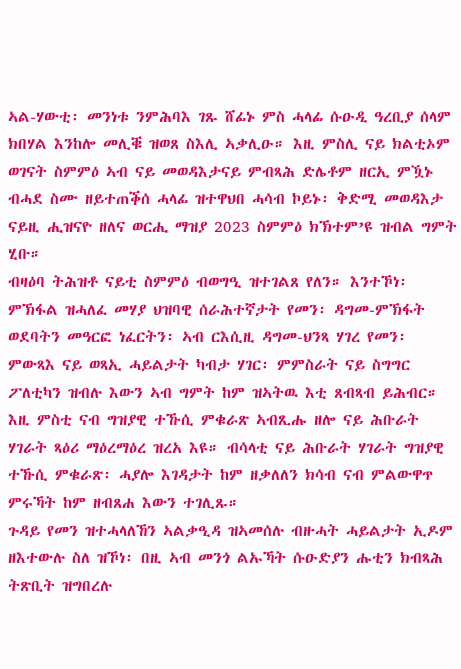ኣል-ሃውቲ፡ መንነቱ ንምሕባእ ገጹ ሸፊኑ ምስ ሓላፊ ሱዑዲ ዓረቢያ ሰላም ክበሃል እንከሎ መሊቑ ዝወጸ ስእሊ ኣቃሊዑ። እዚ ምስሊ ናይ ክልቲኦም ወገናት ስምምዕ ኣብ ናይ መወዳእታናይ ምብጻሕ ድሌቶም ዘርኢ ምዃኑ ብሓደ ስሙ ዘይተጠቕሰ ሓላፊ ዝተዋህበ ሓሳብ ኮይኑ፡ ቅድሚ መወዳእታ ናይዚ ሒዝናዮ ዘለና ወርሒ ማዝያ 2023 ስምምዕ ክኽተም’ዩ ዝብል ግምት ሂቡ።
ብዛዕባ ትሕዝቶ ናይቲ ስምምዕ ብወግዒ ዝተገልጸ የለን። እንተኾነ፡ ምኽፋል ዝሓለፈ መሃያ ህዝባዊ ሰራሕተኛታት የመን፡ ዳግመ-ምኽፋት ወደባትን መዓርፎ ነፈርትን፡ ኣብ ርእሲዚ ዳግመ-ህንጻ ሃገረ የመን፡ ምውጻእ ናይ ወጻኢ ሓይልታት ካብታ ሃገር፡ ምምስራት ናይ ስግግር ፖለቲካን ዝብሉ እውን ኣብ ግምት ከም ዝኣትዉ እቲ ጸብጻብ ይሕብር። እዚ ምስቲ ናብ ግዝያዊ ተኹሲ ምቁራጽ ኣብጺሑ ዘሎ ናይ ሕቡራት ሃገራት ጻዕሪ ማዕረማዕረ ዝረአ እዩ። ብሳላቲ ናይ ሕቡራት ሃገራት ግዝያዊ ተኹሲ ምቁራጽ፡ ሓያሎ እገዳታት ከም ዘቃለለን ክሳብ ናብ ምልውዋጥ ምሩኻት ከም ዘብጸሐ እውን ተገሊጹ።
ጉዳይ የመን ዝተሓላለኸን ኣልቃዒዳ ዝኣመሰሉ ብዙሓት ሓይልታት ኢዶም ዘእተውሉ ስለ ዝኾነ፡ በዚ ኣብ መንጎ ልኡኻት ሱዑድያን ሑቲን ክብጻሕ ትጽቢት ዝግበረሉ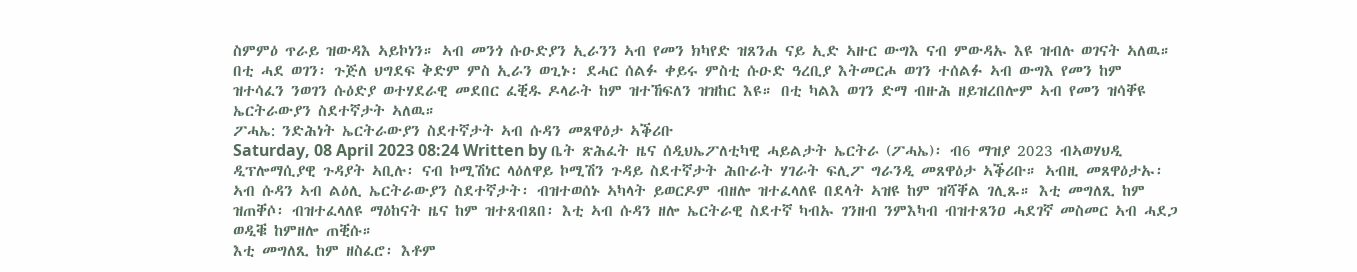ስምምዕ ጥራይ ዝውዳእ ኣይኮነን። ኣብ መንጎ ሱዑድያን ኢራንን ኣብ የመን ክካየድ ዝጸንሐ ናይ ኢድ ኣዙር ውግእ ናብ ምውዳኡ እዩ ዝብሉ ወገናት ኣለዉ።
በቲ ሓደ ወገን፡ ጉጅለ ህግደፍ ቅድም ምስ ኢራን ወጊኑ፡ ደሓር ሰልፉ ቀይሩ ምስቲ ሱዑድ ዓረቢያ እትመርሖ ወገን ተሰልፉ ኣብ ውግእ የመን ከም ዝተሳፈን ንወገን ሱዕድያ ወተሃደራዊ መደበር ፈቒዱ ዶላራት ከም ዝተኸፍለን ዝዝከር እዩ። በቲ ካልእ ወገን ድማ ብዙሕ ዘይዝረበሎም ኣብ የመን ዝሳቐዩ ኤርትራውያን ስደተኛታት ኣለዉ።
ፖሓኤ: ንድሕነት ኤርትራውያን ስደተኛታት ኣብ ሱዳን መጸዋዕታ ኣቕሪቡ
Saturday, 08 April 2023 08:24 Written by ቤት ጽሕፈት ዜና ሰዲህኤፖለቲካዊ ሓይልታት ኤርትራ (ፖሓኤ)፡ ብ6 ማዝያ 2023 ብኣወሃህዲ ዲፕሎማሲያዊ ጉዳያት ኣቢሉ፡ ናብ ኮሚሽነር ላዕለዋይ ኮሚሽን ጉዳይ ስደተኛታት ሕቡራት ሃገራት ፍሊፖ ግራንዲ መጸዋዕታ ኣቕሪቡ። ኣብዚ መጸዋዕታኡ፡ ኣብ ሱዳን ኣብ ልዕሊ ኤርትራውያን ስደተኛታት፡ ብዝተወሰኑ ኣካላት ይወርዶም ብዘሎ ዝተፈላለዩ በደላት ኣዝዩ ከም ዝሻቐል ገሊጹ። እቲ መግለጺ ከም ዝጠቐሶ፡ ብዝተፈላለዩ ማዕከናት ዜና ከም ዝተጸብጸበ፡ እቲ ኣብ ሱዳን ዘሎ ኤርትራዊ ስደተኛ ካብኡ ገንዘብ ንምእካብ ብዝተጸንዐ ሓደገኛ መስመር ኣብ ሓደጋ ወዲቑ ከምዘሎ ጠቒሱ።
እቲ መግለጺ ከም ዘስፈሮ፡ እቶም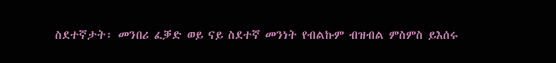ስደተኛታት፡ መንበሪ ፈቓድ ወይ ናይ ስደተኛ መንነት የብልኩም ብዝብል ምስምስ ይእሰሩ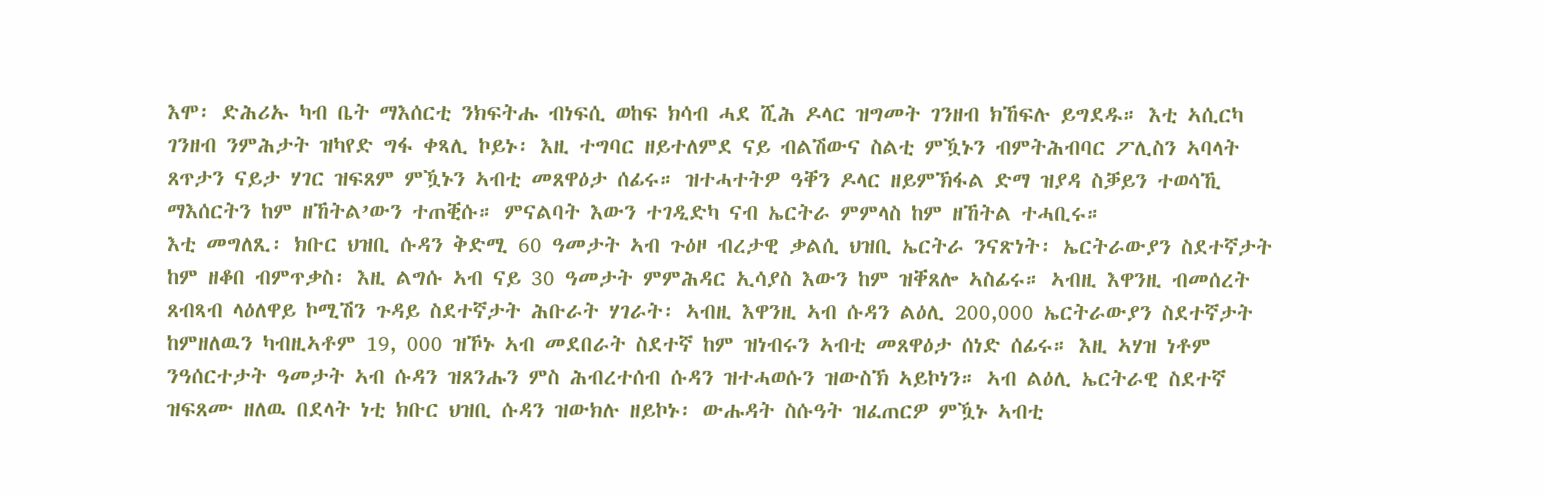እሞ፡ ድሕሪኡ ካብ ቤት ማእሰርቲ ንክፍትሑ ብነፍሲ ወከፍ ክሳብ ሓደ ሺሕ ዶላር ዝግመት ገንዘብ ክኸፍሉ ይግደዱ። እቲ ኣሲርካ ገንዘብ ንምሕታት ዝካየድ ግፋ ቀጻሊ ኮይኑ፡ እዚ ተግባር ዘይተለምደ ናይ ብልሽውና ስልቲ ምዃኑን ብምትሕብባር ፖሊስን ኣባላት ጸጥታን ናይታ ሃገር ዝፍጸም ምዃኑን ኣብቲ መጸዋዕታ ሰፊሩ። ዝተሓተትዎ ዓቐን ዶላር ዘይምኽፋል ድማ ዝያዳ ስቓይን ተወሳኺ ማእሰርትን ከም ዘኸትል’ውን ተጠቒሱ። ምናልባት እውን ተገዲድካ ናብ ኤርትራ ምምላስ ከም ዘኸትል ተሓቢሩ።
እቲ መግለጺ፡ ክቡር ህዝቢ ሱዳን ቅድሚ 60 ዓመታት ኣብ ጉዕዞ ብረታዊ ቃልሲ ህዝቢ ኤርትራ ንናጽነት፡ ኤርትራውያን ስደተኛታት ከም ዘቆበ ብምጥቃስ፡ እዚ ልግሱ ኣብ ናይ 30 ዓመታት ምምሕዳር ኢሳያስ እውን ከም ዝቐጸሎ ኣስፊሩ። ኣብዚ እዋንዚ ብመሰረት ጸብጻብ ላዕለዋይ ኮሚሽን ጉዳይ ስደተኛታት ሕቡራት ሃገራት፡ ኣብዚ እዋንዚ ኣብ ሱዳን ልዕሊ 200,000 ኤርትራውያን ስደተኛታት ከምዘለዉን ካብዚኣቶም 19, 000 ዝኾኑ ኣብ መደበራት ስደተኛ ከም ዝነብሩን ኣብቲ መጸዋዕታ ሰነድ ሰፊሩ። እዚ ኣሃዝ ነቶም ንዓሰርተታት ዓመታት ኣብ ሱዳን ዝጸንሑን ምስ ሕብረተሰብ ሱዳን ዝተሓወሱን ዝውስኽ ኣይኮነን። ኣብ ልዕሊ ኤርትራዊ ስደተኛ ዝፍጸሙ ዘለዉ በደላት ነቲ ክቡር ህዝቢ ሱዳን ዝውክሉ ዘይኮኑ፡ ውሑዳት ስሱዓት ዝፈጠርዎ ምዃኑ ኣብቲ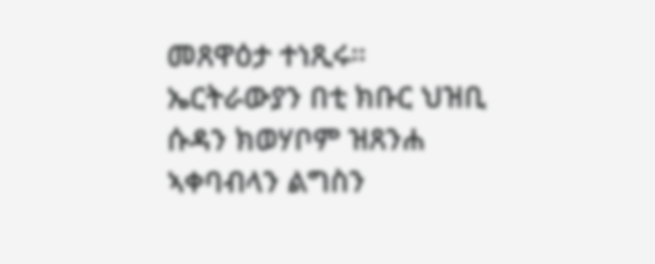መጸዋዕታ ተነጺሩ።
ኤርትራውያን በቲ ክቡር ህዝቢ ሱዳን ክወሃቦም ዝጸንሐ ኣቀባብላን ልግስን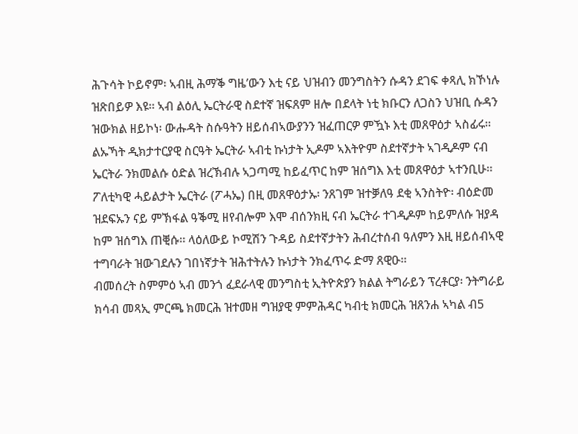ሕጉሳት ኮይኖም፡ ኣብዚ ሕማቕ ግዜ’ውን እቲ ናይ ህዝብን መንግስትን ሱዳን ደገፍ ቀጻሊ ክኾነሉ ዝጽበይዎ እዩ። ኣብ ልዕሊ ኤርትራዊ ስደተኛ ዝፍጸም ዘሎ በደላት ነቲ ክቡርን ለጋስን ህዝቢ ሱዳን ዝውክል ዘይኮነ፡ ውሑዳት ስሱዓትን ዘይሰብኣውያንን ዝፈጠርዎ ምዃኑ እቲ መጸዋዕታ ኣስፊሩ። ልኡኻት ዲክታተርያዊ ስርዓት ኤርትራ ኣብቲ ኩነታት ኢዶም ኣእትዮም ስደተኛታት ኣገዲዶም ናብ ኤርትራ ንክመልሱ ዕድል ዝረኽብሉ ኣጋጣሚ ከይፈጥር ከም ዝሰግእ እቲ መጸዋዕታ ኣተንቢሁ።
ፖለቲካዊ ሓይልታት ኤርትራ (ፖሓኤ) በዚ መጸዋዕታኡ፡ ንጸገም ዝተቓለዓ ደቂ ኣንስትዮ፡ ብዕድመ ዝደፍኡን ናይ ምኽፋል ዓቕሚ ዘየብሎም እሞ ብሰንክዚ ናብ ኤርትራ ተገዲዶም ከይምለሱ ዝያዳ ከም ዝሰግእ ጠቒሱ። ላዕለውይ ኮሚሽን ጉዳይ ስደተኛታትን ሕብረተሰብ ዓለምን እዚ ዘይሰብኣዊ ተግባራት ዝውገደሉን ገበነኛታት ዝሕተትሉን ኩነታት ንክፈጥሩ ድማ ጸዊዑ።
ብመሰረት ስምምዕ ኣብ መንጎ ፈደራላዊ መንግስቲ ኢትዮጵያን ክልል ትግራይን ፕረቶርያ፡ ንትግራይ ክሳብ መጻኢ ምርጫ ክመርሕ ዝተመዘ ግዝያዊ ምምሕዳር ካብቲ ክመርሕ ዝጸንሐ ኣካል ብ5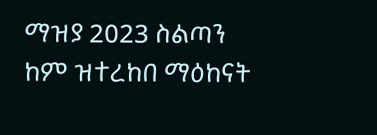ማዝያ 2023 ስልጣን ከም ዝተረከበ ማዕከናት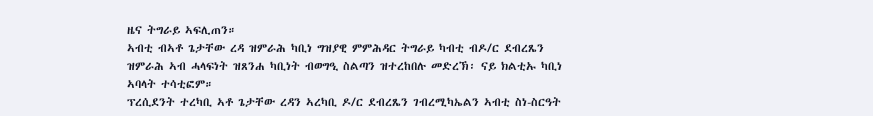ዜና ትግራይ ኣፍሊጠን።
ኣብቲ ብኣቶ ጌታቸው ረዳ ዝምራሕ ካቢነ ግዝያዊ ምምሕዳር ትግራይ ካብቲ ብዶ/ር ደብረጼን ዝምራሕ ኣብ ሓላፍነት ዝጸንሐ ካቢነት ብወግዒ ስልጣን ዝተረከበሉ መድረኽ፡ ናይ ክልቲኡ ካቢነ ኣባላት ተሳቲፎም።
ፕረሲደንት ተረካቢ ኣቶ ጌታቸው ረዳን ኣረካቢ ዶ/ር ደብረጼን ገብረሚካኤልን ኣብቲ ስነ-ስርዓት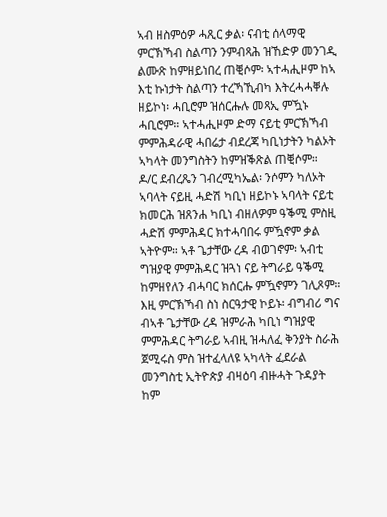ኣብ ዘስምዕዎ ሓጺር ቃል፡ ናብቲ ሰላማዊ ምርኽኻብ ስልጣን ንምብጻሕ ዝኸድዎ መንገዲ ልሙጽ ከምዘይነበረ ጠቒሶም፡ ኣተሓሒዞም ከኣ እቲ ኩነታት ስልጣን ተረኻኺብካ እትረሓሓቐሉ ዘይኮነ፡ ሓቢሮም ዝሰርሑሉ መጻኢ ምዃኑ ሓቢሮም። ኣተሓሒዞም ድማ ናይቲ ምርኽኻብ ምምሕዳራዊ ሓበሬታ ብደረጃ ካቢነታትን ካልኦት ኣካላት መንግስትን ከምዝቕጽል ጠቒሶም።
ዶ/ር ደብረጼን ገብረሚካኤል፡ ንሶምን ካለኦት ኣባላት ናይዚ ሓድሽ ካቢነ ዘይኮኑ ኣባላት ናይቲ ክመርሕ ዝጸንሐ ካቢነ ብዘለዎም ዓቕሚ ምስዚ ሓድሽ ምምሕዳር ክተሓባበሩ ምዃኖም ቃል ኣትዮም። ኣቶ ጌታቸው ረዳ ብወገኖም፡ ኣብቲ ግዝያዊ ምምሕዳር ዝጓነ ናይ ትግራይ ዓቕሚ ከምዘየለን ብሓባር ክሰርሑ ምዃኖምን ገሊጾም።
እዚ ምርኽኻብ ስነ ስርዓታዊ ኮይኑ፡ ብግብሪ ግና ብኣቶ ጌታቸው ረዳ ዝምራሕ ካቢነ ግዝያዊ ምምሕዳር ትግራይ ኣብዚ ዝሓለፈ ቅንያት ስራሕ ጀሚሩስ ምስ ዝተፈላለዩ ኣካላት ፈደራል መንግስቲ ኢትዮጵያ ብዛዕባ ብዙሓት ጉዳያት ከም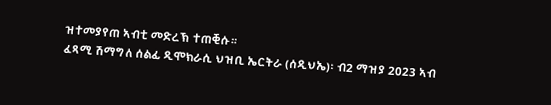ዝተመያየጠ ኣብቲ መድረኽ ተጠቒሱ።
ፈጻሚ ሽማግለ ሰልፊ ዲሞክራሲ ህዝቢ ኤርትራ (ሰዲህኤ)፡ ብ2 ማዝያ 2023 ኣብ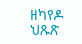ዘካየዶ ህጹጽ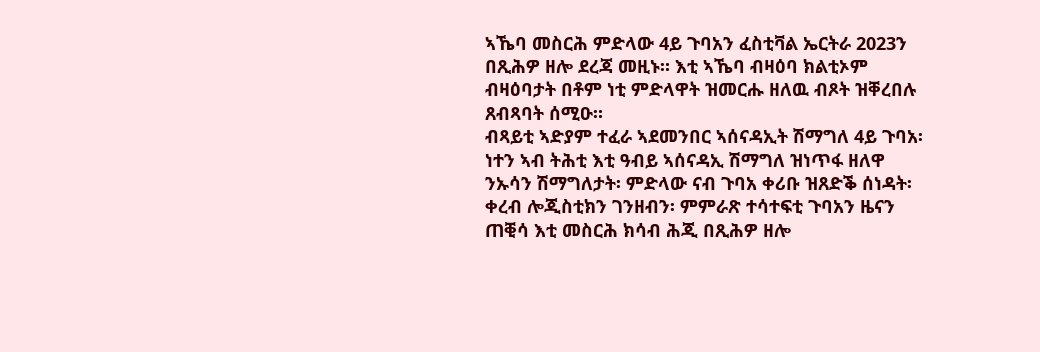ኣኼባ መስርሕ ምድላው 4ይ ጉባአን ፈስቲቫል ኤርትራ 2023ን በጺሕዎ ዘሎ ደረጃ መዚኑ። እቲ ኣኼባ ብዛዕባ ክልቲኦም ብዛዕባታት በቶም ነቲ ምድላዋት ዝመርሑ ዘለዉ ብጾት ዝቐረበሉ ጸብጻባት ሰሚዑ።
ብጻይቲ ኣድያም ተፈራ ኣደመንበር ኣሰናዳኢት ሽማግለ 4ይ ጉባአ፡ ነተን ኣብ ትሕቲ እቲ ዓብይ ኣሰናዳኢ ሽማግለ ዝነጥፋ ዘለዋ ንኡሳን ሽማግለታት፡ ምድላው ናብ ጉባአ ቀሪቡ ዝጸድቕ ሰነዳት፡ ቀረብ ሎጂስቲክን ገንዘብን፡ ምምራጽ ተሳተፍቲ ጉባአን ዜናን ጠቒሳ እቲ መስርሕ ክሳብ ሕጂ በጺሕዎ ዘሎ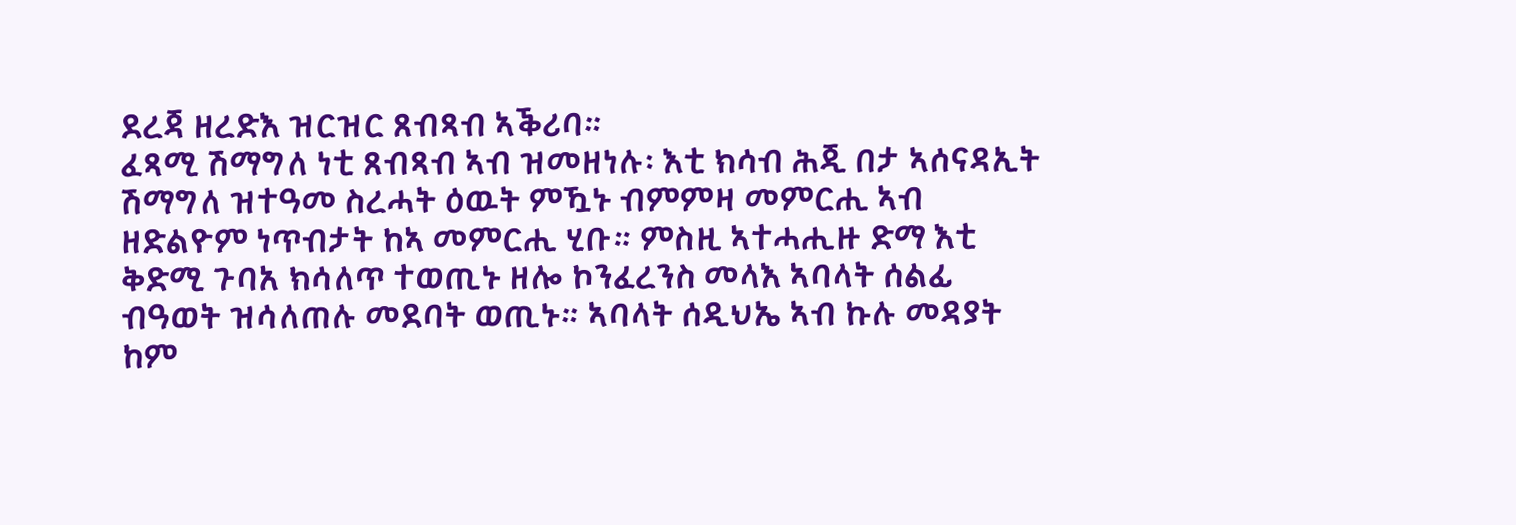ደረጃ ዘረድእ ዝርዝር ጸብጻብ ኣቕሪባ።
ፈጻሚ ሽማግለ ነቲ ጸብጻብ ኣብ ዝመዘነሉ፡ እቲ ክሳብ ሕጂ በታ ኣሰናዳኢት ሽማግለ ዝተዓመ ስረሓት ዕዉት ምዃኑ ብምምዛ መምርሒ ኣብ ዘድልዮም ነጥብታት ከኣ መምርሒ ሂቡ። ምስዚ ኣተሓሒዙ ድማ እቲ ቅድሚ ጉባአ ክሳለጥ ተወጢኑ ዘሎ ኮንፈረንስ መላእ ኣባላት ሰልፊ ብዓወት ዝሳለጠሉ መደባት ወጢኑ። ኣባላት ሰዲህኤ ኣብ ኩሉ መዳያት ከም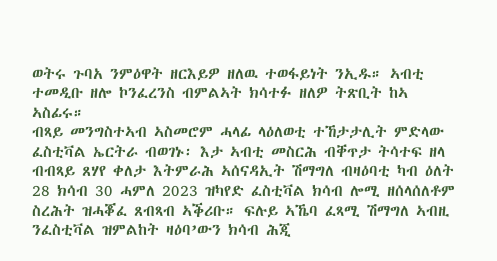ወትሩ ጉባአ ንምዕዋት ዘርእይዎ ዘለዉ ተወፋይነት ንኢዱ። ኣብቲ ተመዲቡ ዘሎ ኮንፈረንስ ብምልኣት ክሳተፉ ዘለዎ ትጽቢት ከኣ ኣስፊሩ።
ብጻይ መንግስተኣብ ኣስመሮም ሓላፊ ላዕለወቲ ተኸታታሊት ምድላው ፈስቲቫል ኤርትራ ብወገኑ፡ እታ ኣብቲ መስርሕ ብቐጥታ ትሳተፍ ዘላ ብብጻይ ጸሃየ ቀለታ እትምራሕ ኣሰናዳኢት ሽማግለ ብዛዕባቲ ካብ ዕለት 28 ክሳብ 30 ሓምለ 2023 ዝካየድ ፈስቲቫል ክሳብ ሎሚ ዘሰላሰለቶም ስረሕት ዝሓቖፈ ጸብጻብ ኣቕሪቡ። ፍሉይ ኣኼባ ፈጻሚ ሽማግለ ኣብዚ ንፈስቲቫል ዝምልከት ዛዕባ’ውን ክሳብ ሕጂ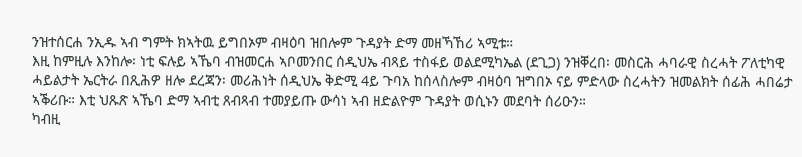ንዝተሰርሐ ንኢዱ ኣብ ግምት ክኣትዉ ይግበኦም ብዛዕባ ዝበሎም ጉዳያት ድማ መዘኻኸሪ ኣሚቱ።
እዚ ከምዚሉ እንከሎ፡ ነቲ ፍሉይ ኣኼባ ብዝመርሐ ኣቦመንበር ሰዲህኤ ብጻይ ተስፋይ ወልደሚካኤል (ደጊጋ) ንዝቐረበ፡ መስርሕ ሓባራዊ ስረሓት ፖለቲካዊ ሓይልታት ኤርትራ በጺሕዎ ዘሎ ደረጃን፡ መሪሕነት ሰዲህኤ ቅድሚ 4ይ ጉባአ ከሰላስሎም ብዛዕባ ዝግበኦ ናይ ምድላው ስረሓትን ዝመልክት ሰፊሕ ሓበሬታ ኣቕሪቡ። እቲ ህጹጽ ኣኼባ ድማ ኣብቲ ጸብጻብ ተመያይጡ ውሳነ ኣብ ዘድልዮም ጉዳያት ወሲኑን መደባት ሰሪዑን።
ካብዚ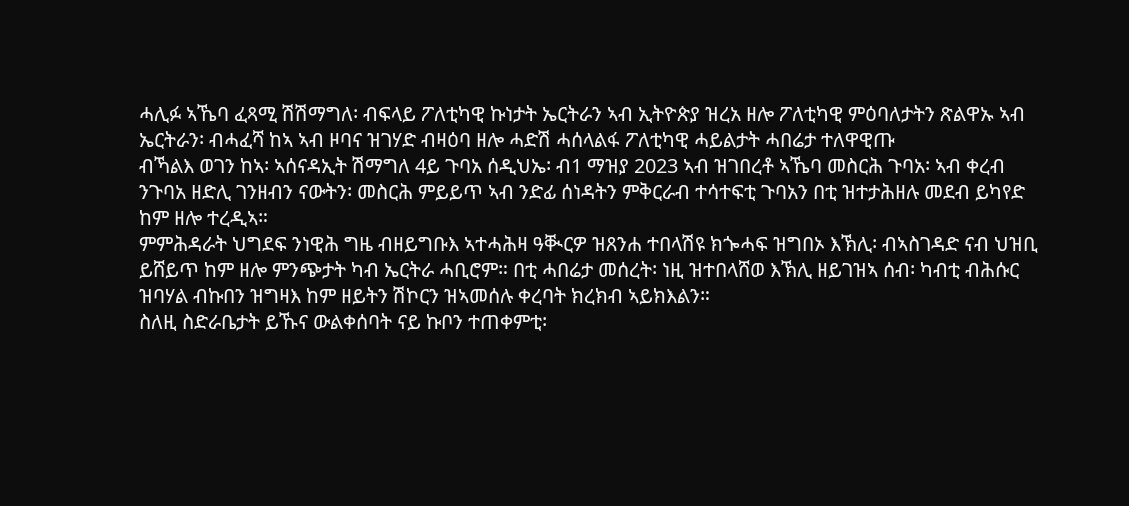ሓሊፉ ኣኼባ ፈጻሚ ሽሽማግለ፡ ብፍላይ ፖለቲካዊ ኩነታት ኤርትራን ኣብ ኢትዮጵያ ዝረአ ዘሎ ፖለቲካዊ ምዕባለታትን ጽልዋኡ ኣብ ኤርትራን፡ ብሓፈሻ ከኣ ኣብ ዞባና ዝገሃድ ብዛዕባ ዘሎ ሓድሽ ሓሰላልፋ ፖለቲካዊ ሓይልታት ሓበሬታ ተለዋዊጡ
ብኻልእ ወገን ከኣ፡ ኣሰናዳኢት ሽማግለ 4ይ ጉባአ ሰዲህኤ፡ ብ1 ማዝያ 2023 ኣብ ዝገበረቶ ኣኼባ መስርሕ ጉባአ፡ ኣብ ቀረብ ንጉባአ ዘድሊ ገንዘብን ናውትን፡ መስርሕ ምይይጥ ኣብ ንድፊ ሰነዳትን ምቅርራብ ተሳተፍቲ ጉባአን በቲ ዝተታሕዘሉ መደብ ይካየድ ከም ዘሎ ተረዲኣ።
ምምሕዳራት ህግደፍ ንነዊሕ ግዜ ብዘይግቡእ ኣተሓሕዛ ዓቚርዎ ዝጸንሐ ተበላሽዩ ክጐሓፍ ዝግበኦ እኽሊ፡ ብኣስገዳድ ናብ ህዝቢ ይሸይጥ ከም ዘሎ ምንጭታት ካብ ኤርትራ ሓቢሮም። በቲ ሓበሬታ መሰረት፡ ነዚ ዝተበላሸወ እኽሊ ዘይገዝኣ ሰብ፡ ካብቲ ብሕሱር ዝባሃል ብኩበን ዝግዛእ ከም ዘይትን ሽኮርን ዝኣመሰሉ ቀረባት ክረክብ ኣይክእልን።
ስለዚ ስድራቤታት ይኹና ውልቀሰባት ናይ ኩቦን ተጠቀምቲ፡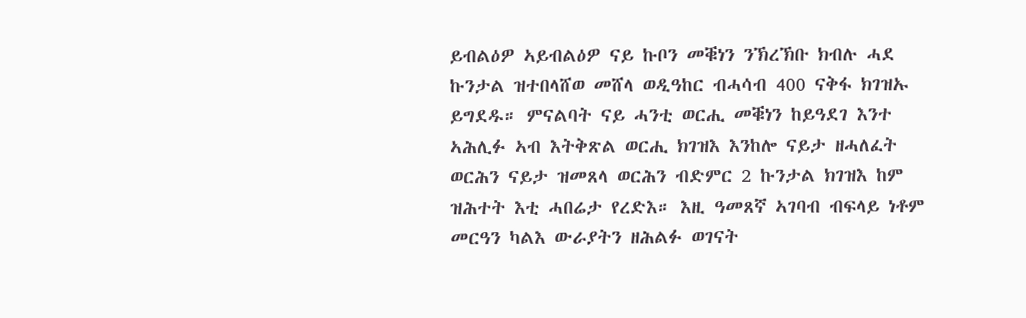ይብልዕዎ ኣይብልዕዎ ናይ ኩቦን መቑነን ንኽረኽቡ ክብሉ ሓደ ኩንታል ዝተበላሸወ መሸላ ወዲዓከር ብሓሳብ 400 ናቅፋ ክገዝኡ ይግደዱ። ምናልባት ናይ ሓንቲ ወርሒ መቑነን ከይዓደገ እንተ ኣሕሊፉ ኣብ እትቅጽል ወርሒ ክገዝእ እንከሎ ናይታ ዘሓለፈት ወርሕን ናይታ ዝመጸላ ወርሕን ብድምር 2 ኩንታል ክገዝእ ከም ዝሕተት እቲ ሓበሬታ የረድእ። እዚ ዓመጸኛ ኣገባብ ብፍላይ ነቶም መርዓን ካልእ ውራያትን ዘሕልፉ ወገናት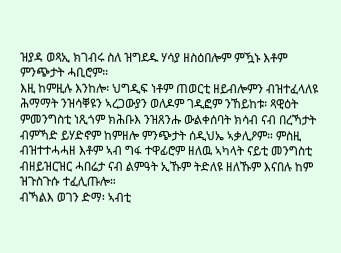ዝያዳ ወጻኢ ክገብሩ ስለ ዝግደዱ ሃሳያ ዘስዕበሎም ምዃኑ እቶም ምንጭታት ሓቢሮም።
እዚ ከምዚሉ እንከሎ፡ ህግዲፍ ነቶም ጠወርቲ ዘይብሎምን ብዝተፈላለዩ ሕማማት ንዝሳቐዩን ኣረጋውያን ወለዶም ገዲፎም ንኸይከቱ፡ ጻዊዕት ምመንግስቲ ነጺጎም ክሕቡእ ንዝጸንሑ ውልቀሰባት ክሳብ ናብ በረኻታት ብምኻድ ይሃድኖም ከምዘሎ ምንጭታት ሰዲህኤ ኣቃሊዖም። ምስዚ ብዝተተሓሓዘ እቶም ኣብ ግፋ ተዋፊሮም ዘለዉ ኣካላት ናይቲ መንግስቲ ብዘይዝርዝር ሓበሬታ ናብ ልምዓት ኢኹም ትድለዩ ዘለኹም እናበሉ ከም ዝጉስጉሱ ተፈሊጡሎ።
ብኻልእ ወገን ድማ፡ ኣብቲ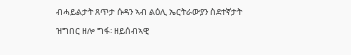ብሓይልታት ጸጥታ ሱዳን ኣብ ልዕሊ ኤርትራውያን ስደተኛታት ዝግበር ዘሎ ግፋ፡ ዘይሰብኣዊ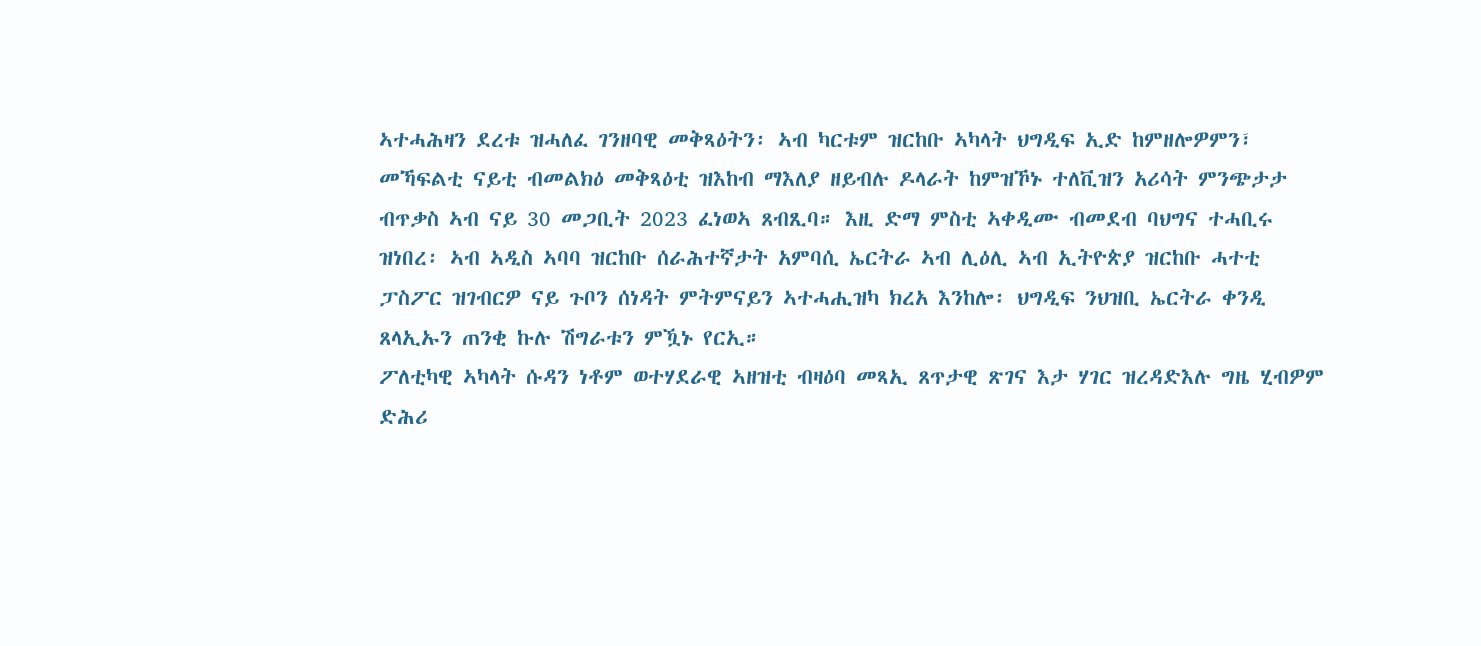ኣተሓሕዛን ደረቱ ዝሓለፈ ገንዘባዊ መቅጻዕትን፡ ኣብ ካርቱም ዝርከቡ ኣካላት ህግዲፍ ኢድ ከምዘሎዎምን፣ መኻፍልቲ ናይቲ ብመልክዕ መቅጻዕቲ ዝእከብ ማእለያ ዘይብሉ ዶላራት ከምዝኾኑ ተለቪዝን አሪሳት ምንጭታታ ብጥቃስ ኣብ ናይ 30 መጋቢት 2023 ፈነወኣ ጸብጺባ። እዚ ድማ ምስቲ ኣቀዲሙ ብመደብ ባህግና ተሓቢሩ ዝነበረ፡ ኣብ ኣዲስ ኣባባ ዝርከቡ ሰራሕተኛታት አምባሲ ኤርትራ ኣብ ሊዕሊ ኣብ ኢትዮጵያ ዝርከቡ ሓተቲ ፓስፖር ዝገብርዎ ናይ ጉቦን ሰነዳት ምትምናይን ኣተሓሒዝካ ክረአ እንከሎ፡ ህግዲፍ ንህዝቢ ኤርትራ ቀንዲ ጸላኢኡን ጠንቂ ኩሉ ሽግራቱን ምዃኑ የርኢ።
ፖለቲካዊ ኣካላት ሱዳን ነቶም ወተሃደራዊ ኣዘዝቲ ብዛዕባ መጻኢ ጸጥታዊ ጽገና እታ ሃገር ዝረዳድእሉ ግዜ ሂብዎም ድሕሪ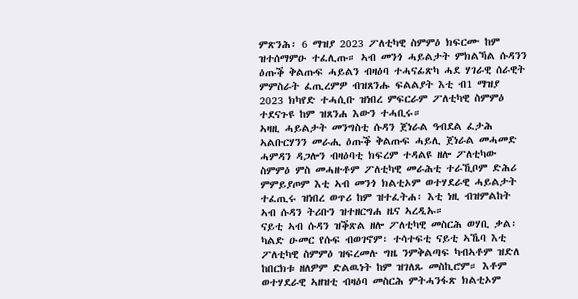ምጽንሕ፡ 6 ማዝያ 2023 ፖለቲካዊ ስምምዕ ክፍርሙ ከም ዝተሰማምዑ ተፈሊጡ። ኣብ መንጎ ሓይልታት ምክልኻል ሱዳንን ዕጡቕ ቅልጡፍ ሓይልን ብዛዕባ ተሓናፊጽካ ሓደ ሃገራዊ ሰራዊት ምምስራት ፈጢረምዎ ብዝጸንሑ ፍልልያት እቲ ብ1 ማዝያ 2023 ክካየድ ተሓሲቡ ዝነበረ ምፍርራም ፖለቲካዊ ስምምዕ ተደናጉዩ ከም ዝጸንሐ እውን ተሓቢሩ።
ኣዛዚ ሓይልታት መንግስቲ ሱዳን ጀነራል ዓብደል ፈታሕ ኣልቡርሃንን መራሒ ዕጡቕ ቅልጡፍ ሓይሊ ጀነራል መሓመድ ሓምዳን ዳጋሎን ብዛዕባቲ ክፍረም ተዳልዩ ዘሎ ፖለቲካው ስምምዕ ምስ መሓዙቶም ፖለቲካዊ መራሕቲ ተራኺቦም ድሕሪ ምምይያጦም እቲ ኣብ መንጎ ክልቲኦም ወተሃደራዊ ሓይልታት ተፈጢሩ ዝነበረ ወጥሪ ከም ዝተፈትሐ፡ እቲ ነዚ ብዝምልከት ኣብ ሱዳን ትሪቡን ዝተዘርግሐ ዜና ኣረዲኡ።
ናይቲ ኣብ ሱዳን ዝቕጽል ዘሎ ፖለቲካዊ መስርሕ ወሃቢ ቃል፡ ካልድ ዑመር የሱፍ ብወገኖም፡ ተሳተፍቲ ናይቲ ኣኼባ እቲ ፖለቲካዊ ስምምዕ ዝፍረመሉ ግዜ ንምቅልጣፍ ካብኣቶም ዝድለ ከበርክቱ ዘለዎም ድልዉነት ከም ዝገለጹ መስኪሮም። እቶም ወተሃደራዊ ኣዘዝቲ ብዛዕባ መስርሕ ምትሓንፋጽ ክልቲኦም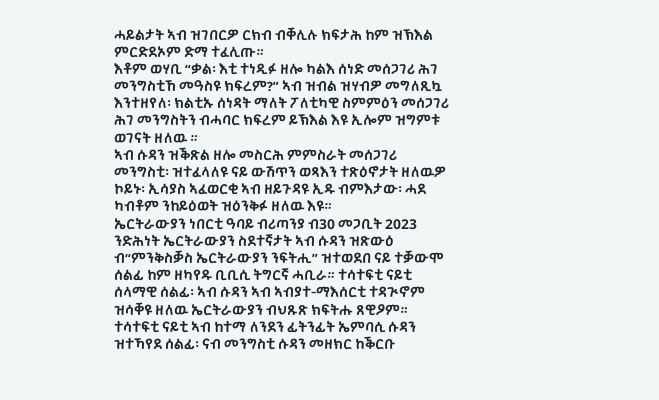ሓይልታት ኣብ ዝገበርዎ ርክብ ብቐሊሉ ክፍታሕ ከም ዝኽእል ምርድደኦም ድማ ተፈሊጡ።
እቶም ወሃቢ “ቃል፡ እቲ ተነዲፉ ዘሎ ካልእ ሰነድ መሰጋገሪ ሕገ መንግስቲኸ መዓስዩ ክፍረም?” ኣብ ዝብል ዝሃብዎ መግለጺኳ እንተዘየለ፡ ክልቲኡ ሰነዳት ማለት ፖለቲካዊ ስምምዕን መሰጋገሪ ሕገ መንግስትን ብሓባር ክፍረም ይኽእል እዩ ኢሎም ዝግምቱ ወገናት ዘለዉ ።
ኣብ ሱዳን ዝቕጽል ዘሎ መስርሕ ምምስራት መሰጋገሪ መንግስቲ፡ ዝተፈላለዩ ናይ ውሽጥን ወጻእን ተጽዕኖታት ዘለዉዎ ኮይኑ፡ ኢሳያስ ኣፈወርቂ ኣብ ዘይጉዳዩ ኢዱ ብምእታው፡ ሓደ ካብቶም ንከይዕወት ዝዕንቅፉ ዘለዉ እዩ።
ኤርትራውያን ነበርቲ ዓባይ ብሪጣንያ ብ30 መጋቢት 2023 ንድሕነት ኤርትራውያን ስደተኛታት ኣብ ሱዳን ዝጽውዕ ብ“ምንቅስቓስ ኤርትራውያን ንፍትሒ” ዝተወደበ ናይ ተቓውሞ ሰልፊ ከም ዘካየዱ ቢቢሲ ትግርኛ ሓቢራ። ተሳተፍቲ ናይቲ ሰላማዊ ሰልፊ፡ ኣብ ሱዳን ኣብ ኣብያተ-ማእሰርቲ ተዳጒኖም ዝሳቐዩ ዘለዉ ኤርትራውያን ብህጹጽ ክፍትሑ ጸዊዖም።
ተሳተፍቲ ናይቲ ኣብ ከተማ ለንደን ፊትንፊት ኤምባሲ ሱዳን ዝተኻየደ ሰልፊ፡ ናብ መንግስቲ ሱዳን መዘክር ከቕርቡ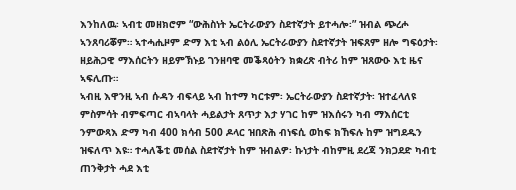እንከለዉ፡ ኣብቲ መዘክሮም “ውሕስነት ኤርትራውያን ስደተኛታት ይተሓሎ፡” ዝብል ጭረሖ ኣንጸባሪቖም። ኣተሓሒዞም ድማ እቲ ኣብ ልዕሊ ኤርትራውያን ስደተኛታት ዝፍጸም ዘሎ ግፍዕታት፡ ዘይሕጋዊ ማእሰርትን ዘይምኽኑይ ገንዘባዊ መቕጻዕትን ክቋረጽ ብትሪ ከም ዝጸውዑ እቲ ዜና ኣፍሊጡ።
ኣብዚ እዋንዚ ኣብ ሱዳን ብፍላይ ኣብ ከተማ ካርቱም፡ ኤርትራውያን ስደተኛታት፡ ዝተፈላለዩ ምስምሳት ብምፍጣር ብኣባላት ሓይልታት ጸጥታ እታ ሃገር ከም ዝእሰሩን ካብ ማእሰርቲ ንምውጻእ ድማ ካብ 400 ክሳብ 500 ዶላር ዝበጽሕ ብነፍሲ ወከፍ ክኸፍሉ ከም ዝግደዱን ዝፍለጥ እዩ። ተሓለቕቲ መሰል ስደተኛታት ከም ዝብልዎ፡ ኩነታት ብከምዚ ደረጃ ንክጋደድ ካብቲ ጠንቅታት ሓደ እቲ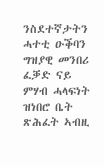ንስደተኛታትን ሓተቲ ዑቕባን ግዝያዊ መንበሪ ፈቓድ ናይ ምሃብ ሓላፍነት ዝነበሮ ቤት ጽሕፈት ኣብዚ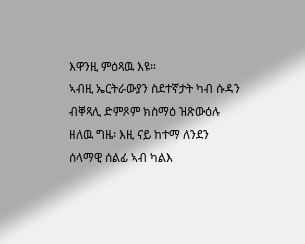እዋንዚ ምዕጻዉ እዩ።
ኣብዚ ኤርትራውያን ስደተኛታት ካብ ሱዳን ብቐጻሊ ድምጾም ክስማዕ ዝጽውዕሉ ዘለዉ ግዜ፡ እዚ ናይ ከተማ ለንደን ሰላማዊ ሰልፊ ኣብ ካልእ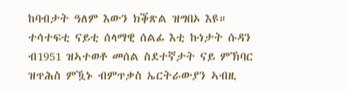ከባብታት ዓለም እውን ክቕጽል ዝግበኦ እዩ።
ተሳተፍቲ ናይቲ ሰላማዊ ሰልፊ እቲ ኩነታት ሱዳን ብ1951 ዝኣተወቶ መሰል ስደተኛታት ናይ ምኽባር ዝጥሕስ ምዃኑ ብምጥቃስ ኤርትራውያን ኣብዚ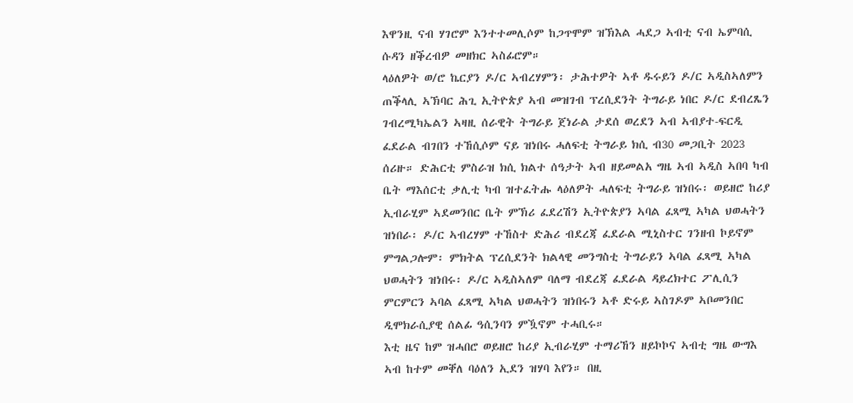እዋንዚ ናብ ሃገሮም እንተተመሊሶም ከጋጥሞም ዝኽእል ሓደጋ ኣብቲ ናብ ኤምባሲ ሱዳን ዘቕረብዎ መዘክር ኣስፊሮም።
ላዕለዎት ወ/ሮ ኬርያን ዶ/ር ኣብረሃምን፡ ታሕተዎት ኣቶ ዱሩይን ዶ/ር ኣዲስኣለምን
ጠቕላሊ ኣኽባር ሕጊ ኢትዮጵያ ኣብ መዝገብ ፕረሲደንት ትግራይ ነበር ዶ/ር ደብረጼን ገብረሚካኤልን ኣዛዚ ሰራዊት ትግራይ ጀነራል ታደሰ ወረደን ኣብ ኣብያተ-ፍርዲ ፈደራል ብገበን ተኸሲሶም ናይ ዝነበሩ ሓለፍቲ ትግራይ ክሲ ብ30 መጋቢት 2023 ሰሪዙ። ድሕርቲ ምስራዝ ክሲ ክልተ ሰዓታት ኣብ ዘይመልአ ግዜ ኣብ ኣዲስ ኣበባ ካብ ቤት ማእሰርቲ ቃሊቲ ካብ ዝተፈትሑ ላዕለዎት ሓለፍቲ ትግራይ ዝነበሩ፡ ወይዘሮ ከሪያ ኢብራሂም ኣደመንበር ቤት ምኽሪ ፈደረሽን ኢትዮጵያን ኣባል ፈጻሚ ኣካል ህወሓትን ዝነበራ፡ ዶ/ር ኣብረሃም ተኸስተ ድሕሪ ብደረጃ ፈደራል ሚኒስተር ገንዘብ ኮይኖም ምግልጋሎም፡ ምክትል ፕረሲደንት ክልላዊ መንግስቲ ትግራይን ኣባል ፈጻሚ ኣካል ህወሓትን ዝነበሩ፡ ዶ/ር ኣዲስኣለም ባለማ ብደረጃ ፈደራል ዳይረክተር ፖሊሲን ምርምርን ኣባል ፈጻሚ ኣካል ህወሓትን ዝነበሩን ኣቶ ድሩይ ኣስገዶም ኣቦመንበር ዲሞክራሲያዊ ሰልፊ ዓሲንባን ምዃኖም ተሓቢሩ።
እቲ ዜና ከም ዝሓበሮ ወይዘሮ ከሪያ ኢብራሂም ተማሪኸን ዘይኮኮና ኣብቲ ግዜ ውግእ ኣብ ከተም መቐለ ባዕለን ኢደን ዝሃባ እየን። በዚ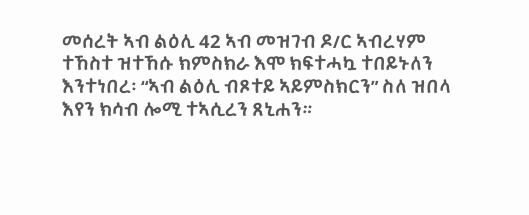መሰረት ኣብ ልዕሊ 42 ኣብ መዝገብ ዶ/ር ኣብረሃም ተኸስተ ዝተኸሱ ክምስክራ እሞ ክፍተሓኳ ተበይኑለን እንተነበረ፡ “ኣብ ልዕሊ ብጾተይ ኣይምስክርን” ስለ ዝበላ እየን ክሳብ ሎሚ ተኣሲረን ጸኒሐን።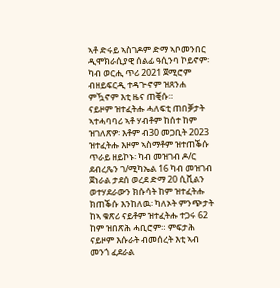ኣቶ ድሩይ ኣስገዶም ድማ ኣቦመንበር ዲሞክራሲያዊ ሰልፊ ዓሲንባ ኮይኖም፡ ካብ ወርሒ ጥሪ 2021 ጀሚሮም ብዘይፍርዲ ተዳጒኖም ዝጸንሐ ምዃኖም እቲ ዜና ጠቒሱ።
ናይዞም ዝተፈትሑ ሓለፍቲ ጠበቓታት ኣተሓባባሪ ኣቶ ሃብቶም ከሰተ ከም ዝገለጽዎ፡ እቶም ብ30 መጋቢት 2023 ዝተፈትሑ እዞም ኣስማቶም ዝተጠቕሱ ጥራይ ዘይኮኑ፡ ካብ መዝገብ ዶ/ር ደብረጼን ገ/ሚካኤል 16 ካብ መዝገብ ጀነራል ታደሰ ወረደ ድማ 20 ሲቪልን ወተሃደራውን ክሱሳት ከም ዝተፈትሑ ክጠቕሱ እንከለዉ፡ ካለኦት ምንጭታት ከኣ ቁጽሪ ናይቶም ዝተፈትሑ ተጋሩ 62 ከም ዝበጽሕ ሓቢሮም። ምፍታሕ ናይዞም እሱራት ብመሰረት እቲ ኣብ መንጎ ፈደራል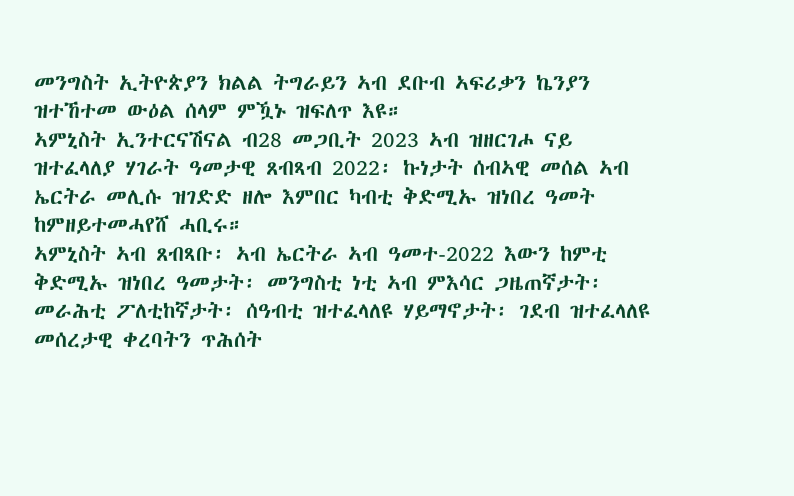መንግስት ኢትዮጵያን ክልል ትግራይን ኣብ ደቡብ ኣፍሪቃን ኬንያን ዝተኸተመ ውዕል ሰላም ምዃኑ ዝፍለጥ እዩ።
ኣምኒስት ኢንተርናሽናል ብ28 መጋቢት 2023 ኣብ ዝዘርገሖ ናይ ዝተፈላለያ ሃገራት ዓመታዊ ጸብጻብ 2022፡ ኩነታት ሰብኣዊ መሰል ኣብ ኤርትራ መሊሱ ዝገድድ ዘሎ እምበር ካብቲ ቅድሚኡ ዝነበረ ዓመት ከምዘይተመሓየሸ ሓቢሩ።
ኣምኒስት ኣብ ጸብጻቡ፡ ኣብ ኤርትራ ኣብ ዓመተ-2022 እውን ከምቲ ቅድሚኡ ዝነበረ ዓመታት፡ መንግስቲ ነቲ ኣብ ምእሳር ጋዜጠኛታት፡ መራሕቲ ፖለቲከኛታት፡ ሰዓብቲ ዝተፈላለዩ ሃይማኖታት፡ ገደብ ዝተፈላለዩ መሰረታዊ ቀረባትን ጥሕሰት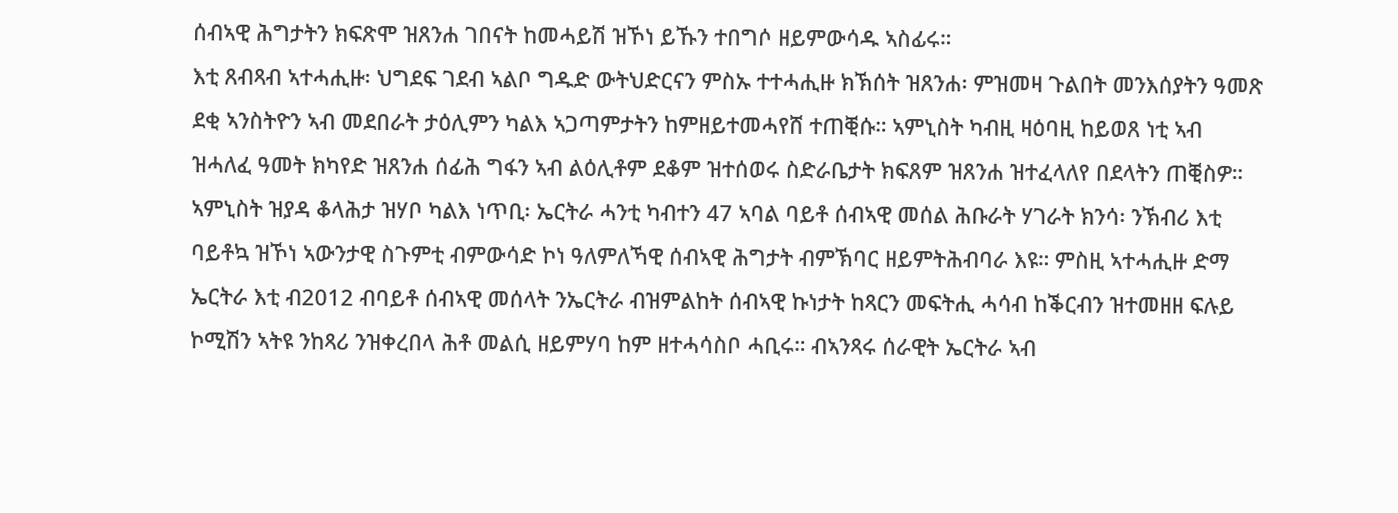ሰብኣዊ ሕግታትን ክፍጽሞ ዝጸንሐ ገበናት ከመሓይሽ ዝኾነ ይኹን ተበግሶ ዘይምውሳዱ ኣስፊሩ።
እቲ ጸብጻብ ኣተሓሒዙ፡ ህግደፍ ገደብ ኣልቦ ግዱድ ውትህድርናን ምስኡ ተተሓሒዙ ክኽሰት ዝጸንሐ፡ ምዝመዛ ጉልበት መንእሰያትን ዓመጽ ደቂ ኣንስትዮን ኣብ መደበራት ታዕሊምን ካልእ ኣጋጣምታትን ከምዘይተመሓየሸ ተጠቒሱ። ኣምኒስት ካብዚ ዛዕባዚ ከይወጸ ነቲ ኣብ ዝሓለፈ ዓመት ክካየድ ዝጸንሐ ሰፊሕ ግፋን ኣብ ልዕሊቶም ደቆም ዝተሰወሩ ስድራቤታት ክፍጸም ዝጸንሐ ዝተፈላለየ በደላትን ጠቒስዎ።
ኣምኒስት ዝያዳ ቆላሕታ ዝሃቦ ካልእ ነጥቢ፡ ኤርትራ ሓንቲ ካብተን 47 ኣባል ባይቶ ሰብኣዊ መሰል ሕቡራት ሃገራት ክንሳ፡ ንኽብሪ እቲ ባይቶኳ ዝኾነ ኣውንታዊ ስጉምቲ ብምውሳድ ኮነ ዓለምለኻዊ ሰብኣዊ ሕግታት ብምኽባር ዘይምትሕብባራ እዩ። ምስዚ ኣተሓሒዙ ድማ ኤርትራ እቲ ብ2012 ብባይቶ ሰብኣዊ መሰላት ንኤርትራ ብዝምልከት ሰብኣዊ ኩነታት ከጻርን መፍትሒ ሓሳብ ከቕርብን ዝተመዘዘ ፍሉይ ኮሚሽን ኣትዩ ንከጻሪ ንዝቀረበላ ሕቶ መልሲ ዘይምሃባ ከም ዘተሓሳስቦ ሓቢሩ። ብኣንጻሩ ሰራዊት ኤርትራ ኣብ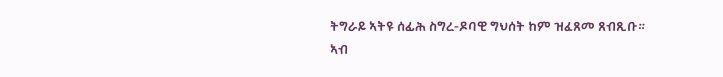ትግራይ ኣትዩ ሰፊሕ ስግረ-ዶባዊ ግህሰት ከም ዝፈጸመ ጸብጺቡ።
ኣብ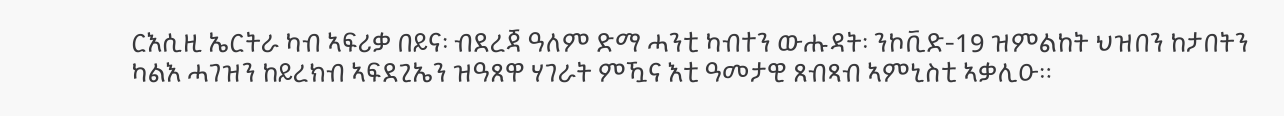ርእሲዚ ኤርትራ ካብ ኣፍሪቃ በይና፡ ብደረጃ ዓለም ድማ ሓንቲ ካብተን ውሑዳት፡ ንኮቪድ-19 ዝምልከት ህዝበን ከታበትን ካልእ ሓገዝን ከይረክብ ኣፍደጊኤን ዝዓጸዋ ሃገራት ምዃና እቲ ዓመታዊ ጸብጻብ ኣምኒስቲ ኣቃሊዑ።